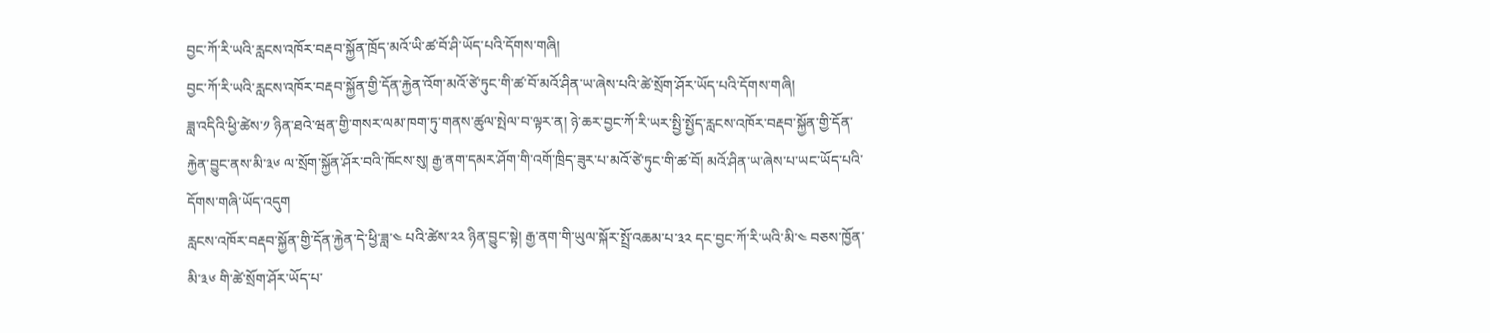བྱང་ཀོ་རི་ཡའི་རླངས་འཁོར་བརྡབ་སྐྱོན་ཁྲོད་མའོ་ཡི་ཚ་བོ་ཤི་ཡོད་པའི་དོགས་གཞི།
བྱང་ཀོ་རི་ཡའི་རླངས་འཁོར་བརྡབ་སྐྱོན་གྱི་དོན་རྐྱེན་འོག་མའོ་ཙེ་ཏུང་གི་ཚ་བོ་མའོ་ཤིན་ཡ་ཞེས་པའི་ཚེ་སྲོག་ཤོར་ཡོད་པའི་དོགས་གཞི།
ཟླ་འདིའི་ཕྱི་ཚེས་༡ ཉིན་ཐའེ་ཝན་གྱི་གསར་ལམ་ཁག་ཏུ་གནས་ཚུལ་སྤེལ་བ་ལྟར་ན། ཉེ་ཆར་བྱང་ཀོ་རི་ཡར་སྤྱི་སྤྱོད་རླངས་འཁོར་བརྡབ་སྐྱོན་གྱི་དོན་རྐྱེན་བྱུང་ནས་མི་༣༦ ལ་སྲོག་སྐྱོན་ཤོར་བའི་ཁོངས་སུ། རྒྱ་ནག་དམར་ཤོག་གི་འགོ་ཁྲིད་ཟུར་པ་མའོ་ཙེ་ཏུང་གི་ཚ་བོ། མའོ་ཤིན་ཡ་ཞེས་པ་ཡང་ཡོད་པའི་དོགས་གཞི་ཡོད་འདུག
རླངས་འཁོར་བརྡབ་སྐྱོན་གྱི་དོན་རྐྱེན་དེ་ཕྱི་ཟླ་༤ པའི་ཚེས་༢༢ ཉིན་བྱུང་སྟེ། རྒྱ་ནག་གི་ཡུལ་སྐོར་སྤྲོ་འཆམ་པ་༣༢ དང་བྱང་ཀོ་རི་ཡའི་མི་༤ བཅས་ཁྱོན་མི་༣༦ གི་ཚེ་སྲོག་ཤོར་ཡོད་པ་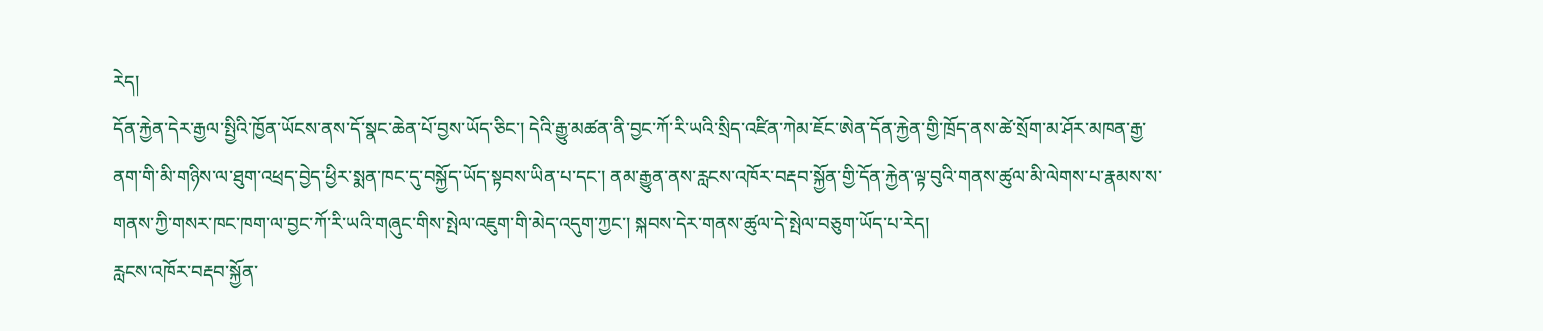རེད།
དོན་རྐྱེན་དེར་རྒྱལ་སྤྱིའི་ཁྱོན་ཡོངས་ནས་དོ་སྣང་ཆེན་པོ་བྱས་ཡོད་ཅིང་། དེའི་རྒྱུ་མཚན་ནི་བྱང་ཀོ་རི་ཡའི་སྲིད་འཛིན་ཀེམ་ཇོང་ཨེན་དོན་རྐྱེན་གྱི་ཁྲོད་ནས་ཚེ་སྲོག་མ་ཤོར་མཁན་རྒྱ་ནག་གི་མི་གཉིས་ལ་ཐུག་འཕྲད་བྱེད་ཕྱིར་སྨན་ཁང་དུ་བསྐྱོད་ཡོད་སྟབས་ཡིན་པ་དང་། ནམ་རྒྱུན་ནས་རླངས་འཁོར་བརྡབ་སྐྱོན་གྱི་དོན་རྐྱེན་ལྟ་བུའི་གནས་ཚུལ་མི་ལེགས་པ་རྣམས་ས་གནས་ཀྱི་གསར་ཁང་ཁག་ལ་བྱང་ཀོ་རི་ཡའི་གཞུང་གིས་སྤེལ་འཇུག་གི་མེད་འདུག་ཀྱང་། སྐབས་དེར་གནས་ཚུལ་དེ་སྤེལ་བཅུག་ཡོད་པ་རེད།
རླངས་འཁོར་བརྡབ་སྐྱོན་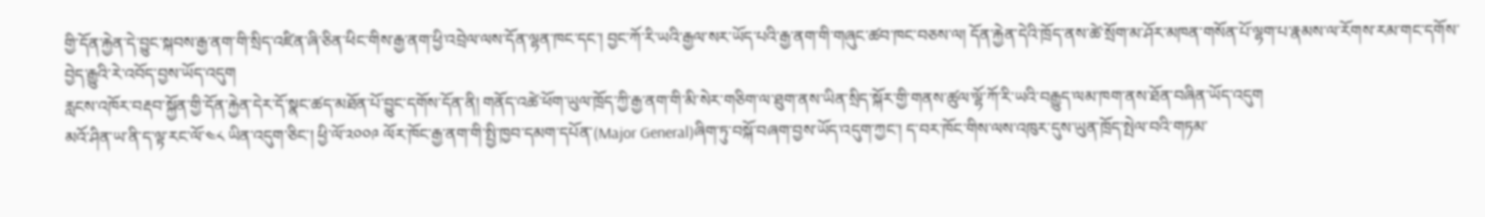གྱི་དོན་རྐྱེན་དེ་བྱུང་སྐབས་རྒྱ་ནག་གི་སྲིད་འཛིན་ཞི་ཅིན་ཕིང་གིས་རྒྱ་ནག་ཕྱི་འབྲེལ་ལས་དོན་ལྷན་ཁང་དང་། བྱང་ཀོ་རི་ཡའི་རྒྱལ་སར་ཡོད་པའི་རྒྱ་ནག་གི་གཞུང་ཚབ་ཁང་བཅས་ལ། དོན་རྐྱེན་དེའི་ཁྲོད་ནས་ཚེ་སྲོག་མ་ཤོར་མཁན་གསོན་པོ་ལྷག་པ་རྣམས་ལ་རོགས་རམ་གང་དགོས་བྱེད་རྒྱུའི་རེ་འབོད་བྱས་ཡོད་འདུག
རླངས་འཁོར་བརྡབ་སྐྱོན་གྱི་དོན་རྐྱེན་དེར་དོ་སྣང་ཚད་མཐོན་པོ་བྱུང་དགོས་དོན་ནི། གནོད་འཚེ་ཕོག་ཡུལ་ཁྲོད་ཀྱི་རྒྱ་ནག་གི་མི་སེར་གཅིག་ལ་ཐུག་ནས་ཡིན་སྲིད་སྐོར་གྱི་གནས་ཚུལ་ལྷོ་ཀོ་རི་ཡའི་བརྒྱུད་ལམ་ཁག་ནས་ཐོན་བཞིན་ཡོད་འདུག
མའོ་ཤིན་ཡ་ནི་ད་ལྟ་རང་ལོ་༤༨ ཡིན་འདུག་ཅིང་། ཕྱི་ལོ་༢༠༠༩ ལོར་ཁོང་རྒྱ་ནག་གི་སྤྱི་ཁྱབ་དམག་དཔོན་(Major General)ཞིག་ཏུ་བསྐོ་བཞག་བྱས་ཡོད་འདུག་ཀྱང་། ད་བར་ཁོང་གིས་ལས་འཁུར་དུས་ཡུན་ཁྲོད་སྤེལ་བའི་གཏམ་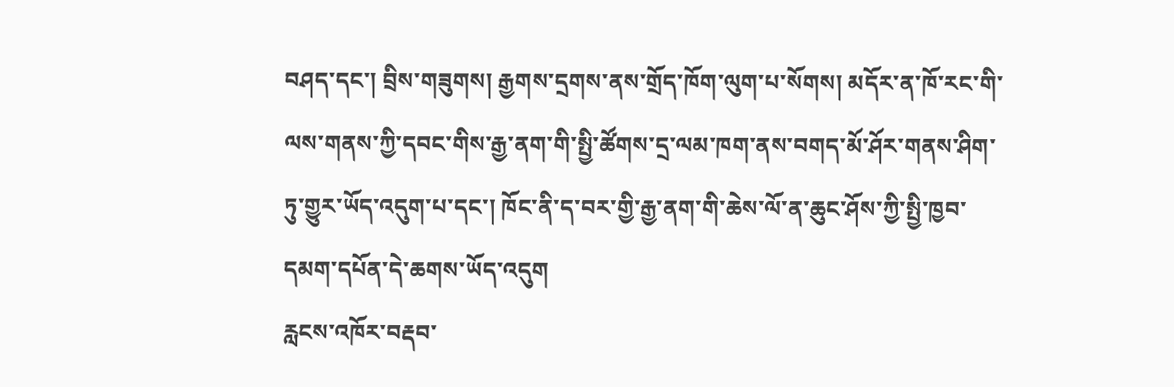བཤད་དང་། བྲིས་གཟུགས། རྒྱགས་དྲགས་ནས་གྲོད་ཁོག་ལུག་པ་སོགས། མདོར་ན་ཁོ་རང་གི་ལས་གནས་ཀྱི་དབང་གིས་རྒྱ་ནག་གི་སྤྱི་ཚོགས་དྲ་ལམ་ཁག་ནས་བགད་མོ་ཤོར་གནས་ཤིག་ཏུ་གྱུར་ཡོད་འདུག་པ་དང་། ཁོང་ནི་ད་བར་གྱི་རྒྱ་ནག་གི་ཆེས་ལོ་ན་ཆུང་ཤོས་ཀྱི་སྤྱི་ཁྱབ་དམག་དཔོན་དེ་ཆགས་ཡོད་འདུག
རླངས་འཁོར་བརྡབ་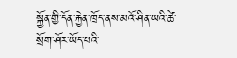སྐྱོན་གྱི་དོན་རྐྱེན་ཁྲོད་ནས་མའོ་ཤིན་ཡའི་ཚེ་སྲོག་ཤོར་ཡོད་པའི་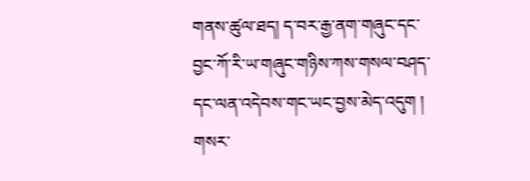གནས་ཚུལ་ཐད། ད་བར་རྒྱ་ནག་གཞུང་དང་བྱང་ཀོ་རི་ཡ་གཞུང་གཉིས་ཀས་གསལ་བཤད་དང་ལན་འདེབས་གང་ཡང་བྱས་མེད་འདུག །
གསར་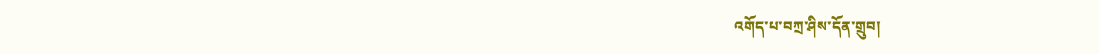འགོད་པ་བཀྲ་ཤིས་དོན་གྲུབ།